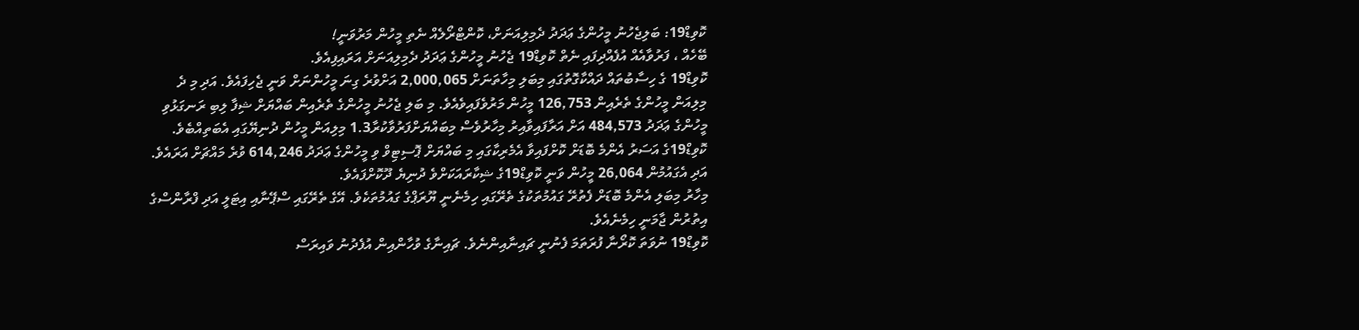ކޮވިޑް19: ބަލިޖެހުނު މީހުންގެ ޢަދަދު ދެމިލިއަނަށް، ކޮންޓްރޯލެއް ނެތި މީހުން މަރުވަނީ!
ބޭހެއް ، ފަރުވާއެއް އުފެއްދިފައި ނެތް ކޮވިޑް19 ޖެހުނު މީހުންގެ ޢަދަދު ދެމިލިއަނަށް އަރައިފިއެވެ.
ކޮވިޑް19 ގެ ހިސާބުތައް ދައްކާގޮތުގައި މިބަލި މިހާތަނަށް 2,000,065 އަށްވުރެ ގިނަ މީހުންނަށް ވަނީ ޖެހިފައެވެ. އަދި މި ދެ މިލިއަން މީހުންގެ ތެރެއިން 126,753 މީހުން މަރުވެފައިވެއެވެ. މި ބަލި ޖެހުނު މީހުންގެ ތެރެއިން ބައްޔަށް ޝިފާ ލިބި ރަނގަޅުވި މީހުންގެ ޢަދަދު 484,573 އަށް އަރާފައިވާއިރު މިހާރުވެސް މިބައްޔަށްފަރުވާކުރާ1.3 މިލިއަން މީހުން ދުނިޔޭގައި އެބަތިއްބެވެ.
ކޮވިޑް19ގެ އަސަރު އެންމެ ބޮޑަށް ކޮށްފައިވާ އެމެރިކާގައި މި ބައްޔަށް ޕޮސިޓިވް ވި މީހުންގެ ޢަދަދު 614,246 ވުރެ މައްޗަށް އަރައެވެ. އަދި އެގައުމުން 26,064 މީހުން ވަނީ ކޮވިޑް19ގެ ޝިކާރައަކަށްވެ ދުނިޔެ ދޫކޮށްފައެވެ.
މިހާރު މިބަލި އެންމެ ބޮޑަށް ފެތުރޭ ގައުމުތަކުގެ ތެރޭގައި ހިމެނެނީ ޔޫރަޕްގެ ގައުމުތަކެވެ. އޭގެ ތެރޭގައި ސްޕޭނާއި އިޓަލީ އަދި ފްރާންސްގެ އިތުރުން ޖާމަނީ ހިމެނެއެވެ.
ކޮވިޑް19 ނުވަތަ ކޮރޯނާ ފުރަތަމަ ފެނުނީ ޗައިނާއިންނެވެ. ޗައިނާގެ ވުހާންއިން އުފެދުނު ވައިރަސް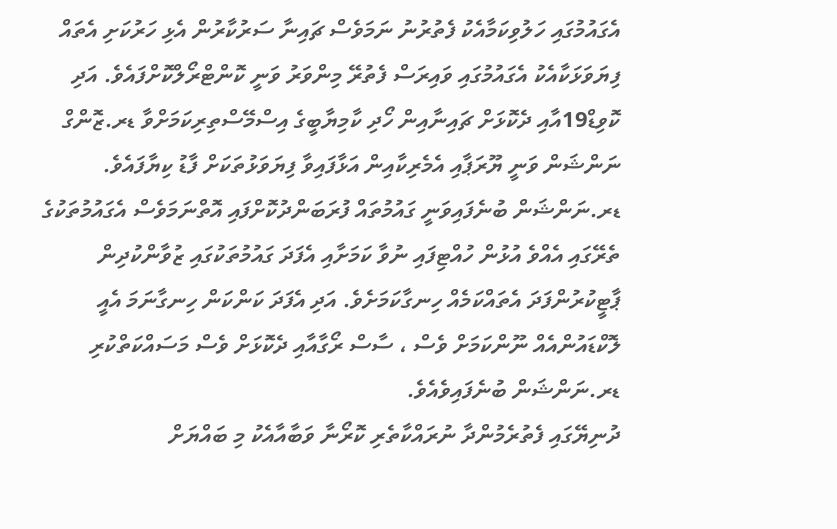އެގައުމުގައި ހަލުވިކަމާއެކު ފެތުރުނު ނަމަވެސް ޗައިނާ ސަރުކާރުން އެޅި ހަރުކަށި އެތައް ފިޔަވަޅަކާއެކު އެގައުމުގައި ވައިރަސް ފެތުރޭ މިންވަރު ވަނީ ކޮންޓްރޯލްކޮށްފައެވެ. އަދި ކޮވިޑް19އާއި ދެކޮޅަށް ޗައިނާއިން ހޯދި ކާމިޔާބީގެ އިސްމޭސްތިރިކަމަށްވާ ޑރ.ޒޮންގް ނަންޝަން ވަނީ ޔޫރަޕާއި އެމެރިކާއިން އަޅާފައިވާ ފިޔަވަޅުތަކަށް ފާޑު ކިޔާފައެވެ.
ޑރ.ނަންޝަން ބުނެފައިވަނީ ގައުމުތައް ފުރަބަންދުކޮށްފައި އޮތްނަމަވެސް އެގައުމުތަކުގެ ތެރޭގައި އެއްވެ އުޅުން ހުއްޓިފައި ނުވާ ކަމަށާއި އެފަދަ ގައުމުތަކުގައި ޒުވާންކުދިން ޕާޓީކުރުންފަދަ އެތައްކަމެއް ހިނގާކަމަށެވެ. އަދި އެފަދަ ކަންކަން ހިނގާނަމަ އެއީ ލޮކްޑައުންއެއް ނޫންކަމަށް ވެސް ، ސާސް ރޯގާއާއި ދެކޮޅަށް ވެސް މަސައްކަތްކުރި ޑރ.ނަންޝަން ބުނެފައިވެއެވެ.
ދުނިޔޭގައި ފެތުރެމުންދާ ނުރައްކާތެރި ކޮރޯނާ ވަބާއާއެކު މި ބައްޔަށް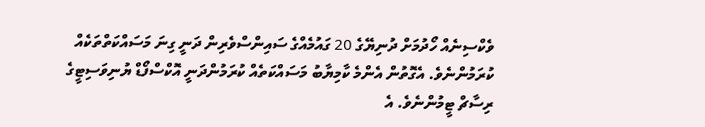ވެކްސިނެއް ހޯދުމަށް ދުނިޔޭގެ 20 ގައުމެއްގެ ސައިންސްވެރިން ދަނީ ގިނަ މަސައްކަތްތަކެއް ކުރަމުންނެވެ. އެގޮތުން އެންމެ ކާމިޔާބު މަސައްކަތެއް ކުރަމުންދަނީ އޮކްސްފޯޑް ޔުނިވަސިޓީގެ ރިސާޗް ޓީމުންނެވެ. އެ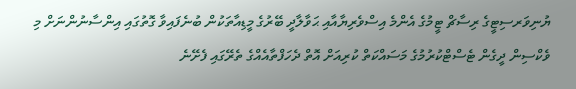ޔުނިވަރސިޓީގެ ރިސާޗް ޓީމުގެ އެންމެ އިސްވެރިޔާއާއި ޙަވާލާދީ ބޭރުގެ މީޑިއާތަކުން ބުނެފައިވާ ގޮތުގައި އިންސާނުންނަށް މި ވެކްސިން ދީގެން ޓެސްޓްކުރުމުގެ މަސައްކަތް ކުރިއަށް އޮތް ދެހަފްތާއެއްގެ ތެރޭގައި ފެށޭނެ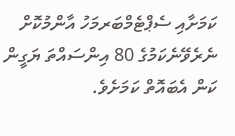ކަމަށާއި ސެޕްޓެމްބަރމަހު އާންމުކޮށް ނެރެވޭނެކަމުގެ 80 އިންސައްތަ ޔަގީން ކަން އެބައޮތް ކަމަށެވެ.